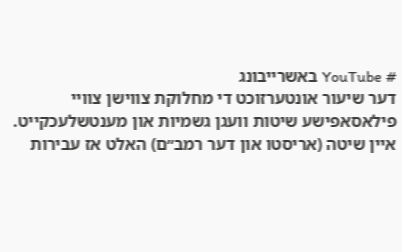# YouTube באשרייבונג
דער שיעור אונטערזוכט די מחלוקת צווישן צוויי פילאסאפישע שיטות וועגן גשמיות און מענטשלעכקייט. איין שיטה (אריסטו און דער רמב״ם) האלט אז עבירות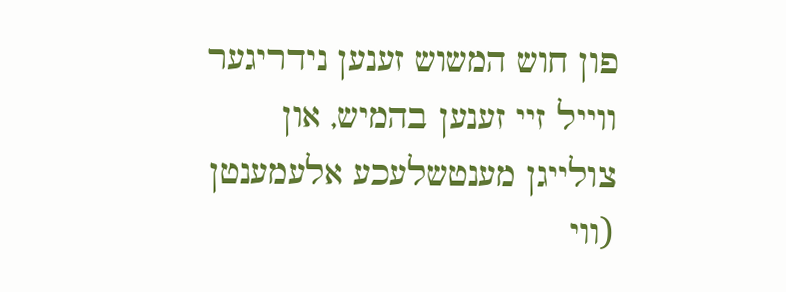פון חוש המשוש זענען נידריגער ווייל זיי זענען בהמיש, און צולייגן מענטשלעכע אלעמענטן (ווי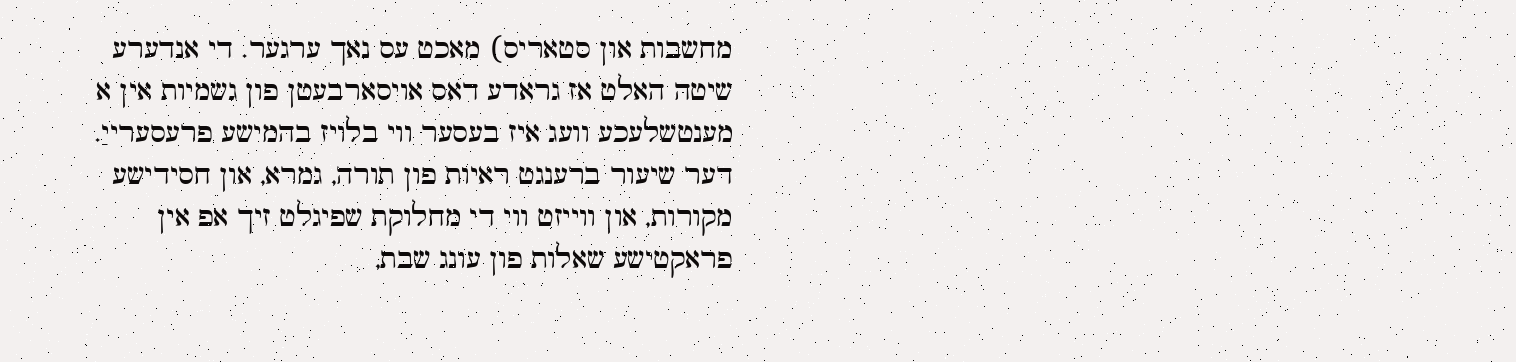מחשבות און סטאריס) מאכט עס נאך ערגער. די אנדערע שיטה האלט אז גראדע דאס אויסארבעטן פון גשמיות אין א מענטשלעכע וועג איז בעסער ווי בלויז בהמישע פרעסערייַ. דער שיעור ברענגט ראיות פון תורה, גמרא, און חסידישע מקורות, און ווייזט ווי די מחלוקת שפיגלט זיך אפ אין פראקטישע שאלות פון עונג שבת,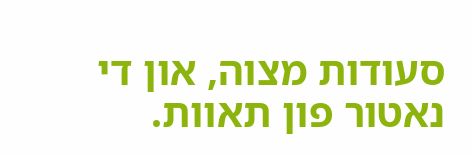סעודות מצוה, און די נאטור פון תאוות.